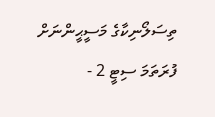ތިސަލޯނިކާގެ މަސީޙީންނަށް ފުރަތަމަ ސިޓީ 2 -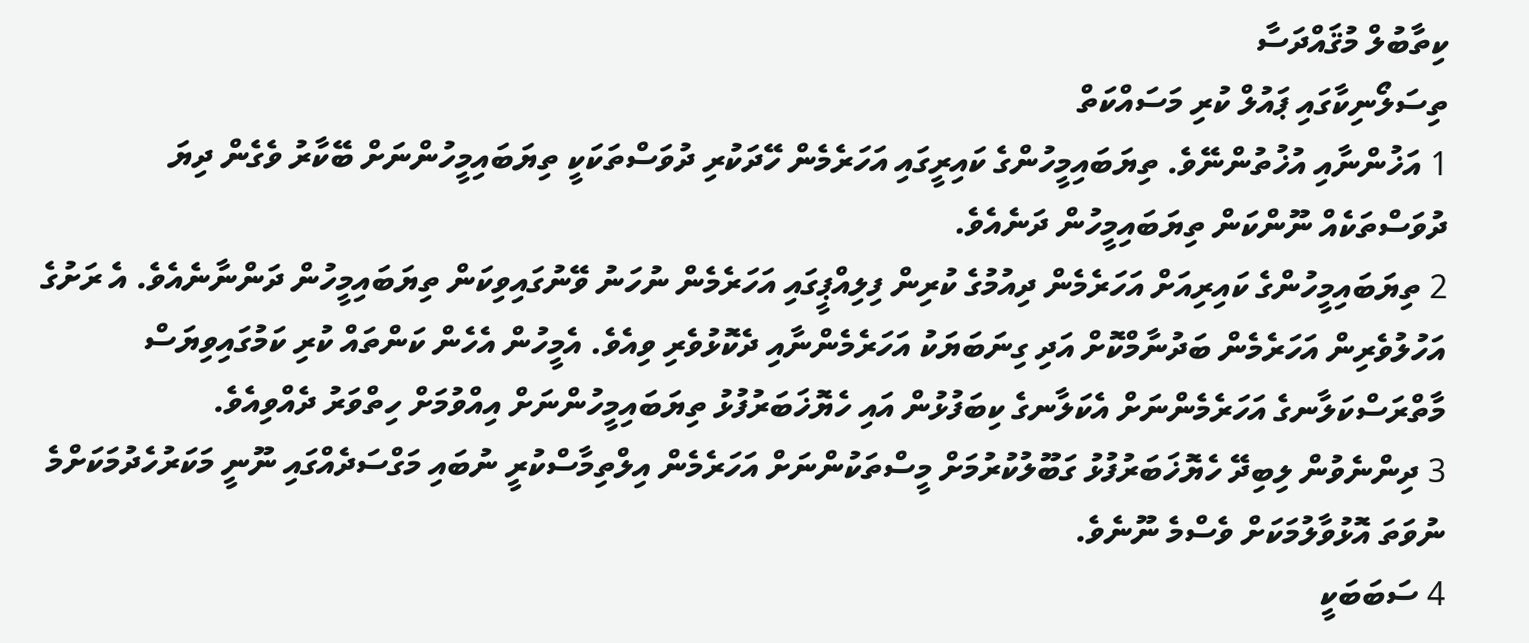ކިތާބުލް މުޤައްދަސާ
ތިސަލޯނިކާގައި ޕައުލް ކުރި މަސައްކަތް
1 އަޚުންނާއި އުޚުތުންނޭވެ. ތިޔަބައިމީހުންގެ ކައިރީގައި އަހަރެމެން ހޭދަކުރި ދުވަސްތަކަކީ ތިޔަބައިމީހުންނަށް ބޭކާރު ވެގެން ދިޔަ ދުވަސްތަކެއް ނޫންކަން ތިޔަބައިމީހުން ދަނެއެވެ.
2 ތިޔަބައިމީހުންގެ ކައިރިއަށް އަހަރެމެން ދިއުމުގެ ކުރިން ފިލިއްޕީގައި އަހަރެމެން ނުހަނު ވޭނުގައިވިކަން ތިޔަބައިމީހުން ދަންނާނެއެވެ. އެ ރަށުގެ އަހުލުވެރިން އަހަރެމެން ބަދުނާމްކޮށް އަދި ގިނަބަޔަކު އަހަރެމެންނާއި ދެކޮޅުވެރި ވިއެވެ. އެމީހުން އެހެން ކަންތައް ކުރި ކަމުގައިވިޔަސް މާތްރަސްކަލާނގެ އަހަރެމެންނަށް އެކަލާނގެ ކިބަފުޅުން އައި ހެޔޮޚަބަރުފުޅު ތިޔަބައިމީހުންނަށް އިއްވުމަށް ހިތްވަރު ދެއްވިއެވެ.
3 ދިންނެވުން ލިބިދޭ ހެޔޮޚަބަރުފުޅު ގަބޫލުކުރުމަށް މީސްތަކުންނަށް އަހަރެމެން އިލްތިމާސްކުރީ ނުބައި މަގްސަދެއްގައި ނޫނީ މަކަރުހެދުމަކަށްމެ ނުވަތަ އޮޅުވާލުމަކަށް ވެސްމެ ނޫނެވެ.
4 ސަބަބަކީ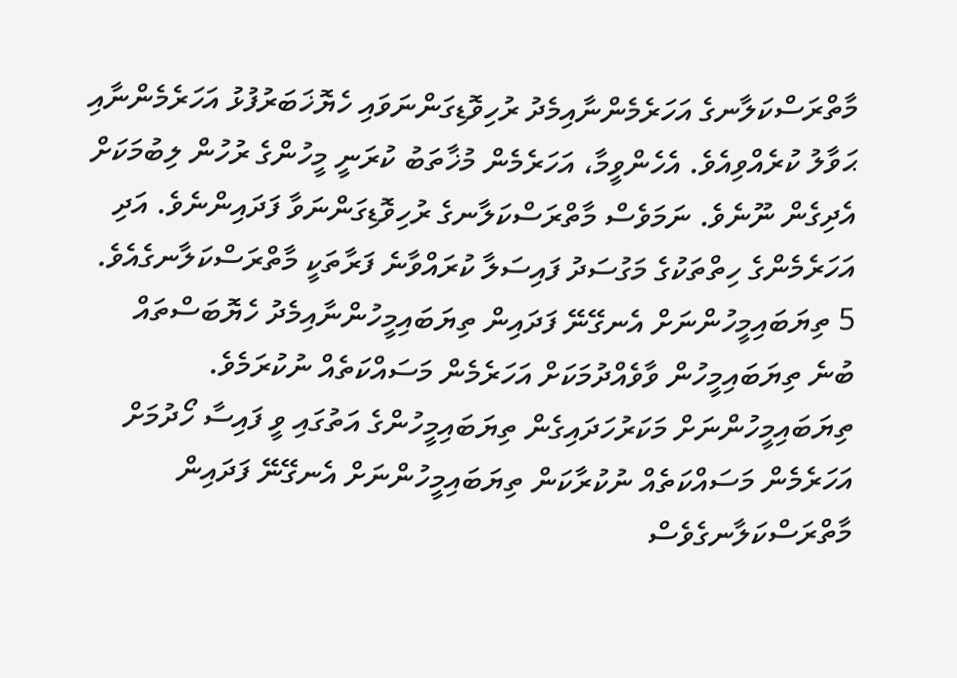މާތްރަސްކަލާނގެ އަހަރެމެންނާއިމެދު ރުހިވޮޑިގަންނަވައި ހެޔޮޚަބަރުފުޅު އަހަރެމެންނާއި ޙަވާލު ކުރެއްވިއެވެ. އެހެންވީމާ، އަހަރެމެން މުޚާތަބު ކުރަނީ މީހުންގެ ރުހުން ލިބުމަކަށް އެދިގެން ނޫނެވެ. ނަމަވެސް މާތްރަސްކަލާނގެ ރުހިވޮޑިގަންނަވާ ފަދައިންނެވެ. އަދި އަހަރެމެންގެ ހިތްތަކުގެ މަގުސަދު ފައިސަލާ ކުރައްވާނެ ފަރާތަކީ މާތްރަސްކަލާނގެއެވެ.
5 ތިޔަބައިމީހުންނަށް އެނގޭނޭ ފަދައިން ތިޔަބައިމީހުންނާއިމެދު ހެޔޮބަސްތައް ބުނެ ތިޔަބައިމީހުން ވާވެއްދުމަކަށް އަހަރެމެން މަސައްކަތެއް ނުކުރަމެވެ. ތިޔަބައިމީހުންނަށް މަކަރުހަދައިގެން ތިޔަބައިމީހުންގެ އަތުގައި ވީ ފައިސާ ހޯދުމަށް އަހަރެމެން މަސައްކަތެއް ނުކުރާކަން ތިޔަބައިމީހުންނަށް އެނގޭނޭ ފަދައިން މާތްރަސްކަލާނގެވެސް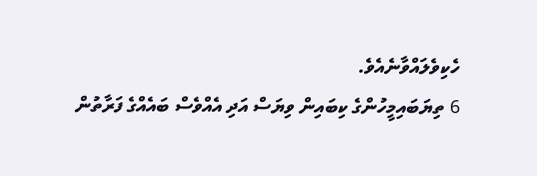ހެކިވެލައްވާނެއެވެ.
6 ތިޔަބައިމީހުންގެ ކިބައިން ވިޔަސް އަދި އެއްވެސް ބައެއްގެ ފަރާތުން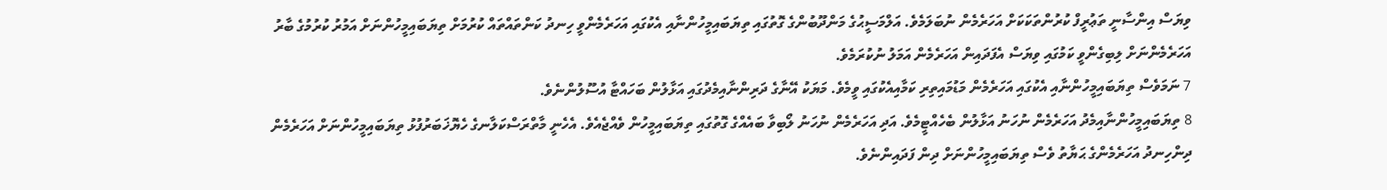ވިޔަސް އިންސާނީ ތަޢުރީފް ކުރުންތަކަކަށް އަހަރެމެން ނުބަލަމެވެ. އަލްމަސީޙުގެ މަންދޫބުންގެ ގޮތުގައި ތިޔަބައިމީހުންނާއި އެކުގައި އަހަރެމެންވީ ހިނދު ކަންތައްތައް ކުރުމަށް ތިޔަބައިމީހުންނަށް އަމުރު ކުރުމުގެ ބާރު އަހަރެމެންނަށް ލިބިގެންވީ ކަމުގައި ވިޔަސް އެފަދައިން އަހަރެމެން އަމަލު ނުކުރަމެވެ.
7 ނަމަވެސް ތިޔަބައިމީހުންނާއި އެކުގައި އަހަރެމެން މަޑުމައިތިރި ކަމާއިއެކުގައި ވީމެވެ. މަޔަކު އޭނާގެ ދަރިންނާއިމެދުގައި އަޅާލުން ބަހައްޓާ އުސޫލުންނެވެ.
8 ތިޔަބައިމީހުންނާއިމެދު އަހަރެމެން ނުހަނު އަޅާލުން ބެހެއްޓީމެވެ. އަދި އަހަރެމެން ނުހަނު ލޯބިވާ ބައެއްގެ ގޮތުގައި ތިޔަބައިމީހުން ވެއްޖެއެވެ. އެހެނީ މާތްރަސްކަލާނގެ ހެޔޮޚަބަރުފުޅު ތިޔަބައިމީހުންނަށް އަހަރެމެން ދިންހިނދު އަހަރެމެންގެ ޙަޔާތު ވެސް ތިޔަބައިމީހުންނަށް ދިން ފަދައިންނެވެ.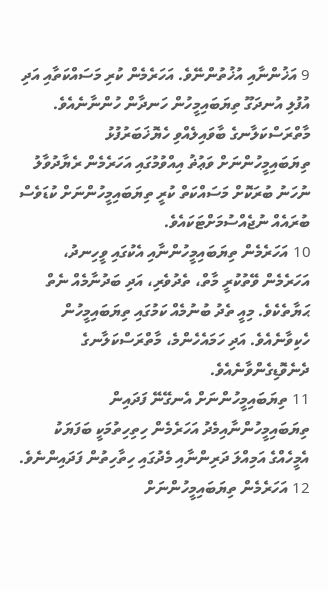9 އަޚުންނާއި އުޚުތުންނޭވެ. އަހަރެމެން ކުރި މަސައްކަތާއި އަދި އުފުލި އުނދަގޫ ތިޔަބައިމީހުން ހަނދާން ހުންނާނެއެވެ. މާތްރަސްކަލާނގެ ބާވައިލެއްވި ހެޔޮޚަބަރުފުޅު ތިޔަބައިމީހުންނަށް ވަޢުޡު އިއްވުމުގައި އަހަރެމެން ރެޔާދުވާލު ނުހަނު ބުރަކޮށް މަސައްކަތް ކުރީ ތިޔަބައިމީހުންނަށް ކުޑަވެސް ބުރައެއް ނުޖެއްސުމަށްޓަކައެވެ.
10 އަހަރެމެން ތިޔަބައިމީހުންނާއި އެކުގައި ވީހިނދު، އަހަރެމެން ވޭތުކުރީ މާތް، ތެދުވެރި، އަދި ބަދުނާމެއް ނެތް ޙަޔާތެކެވެ. މިއީ ތެދު ބުނުމެއް ކަމުގައި ތިޔަބައިމީހުން ހެކިވާނެއެވެ. އަދި ހަމައެހެންމެ، މާތްރަސްކަލާނގެ ދެނެވޮޑިގެންވާނެއެވެ.
11 ތިޔަބައިމީހުންނަށް އެނގޭނޭ ފަދައިން ތިޔަބައިމީހުންނާއިމެދު އަހަރެމެން ހިތިހިތުމަކީ ބަފަޔަކު އެމީހެއްގެ އަމިއްލަ ދަރިންނާއި މެދުގައި ހިތާހިތުން ފަދައިންނެވެ.
12 އަހަރެމެން ތިޔަބައިމީހުންނަށް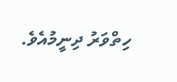ހިތްވަރު ދިނީމުއެވެ.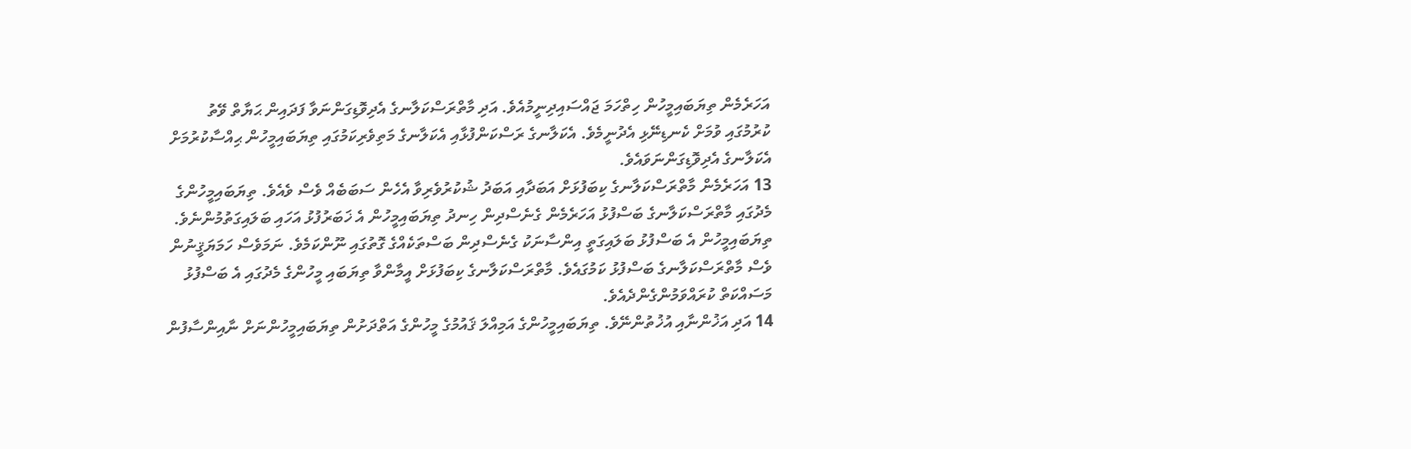އަހަރެމެން ތިޔަބައިމީހުން ހިތްހަމަ ޖައްސައިދިނީމުއެވެ. އަދި މާތްރަސްކަލާނގެ އެދިވޮޑިގަންނަވާ ފަދައިން ޙަޔާތް ވޭތު ކުރުމުގައި ވުމަށް ކެނޑިނޭޅި އެދުނީމެވެ. އެކަލާނގެ ރަސްކަންފުޅާއި އެކަލާނގެ މަތިވެރިކަމުގައި ތިޔަބައިމީހުން ޙިއްސާކުރުމަށް އެކަލާނގެ އެދިވޮޑިގަންނަވައެވެ.
13 އަހަރެމެން މާތްރަސްކަލާނގެ ކިބަފުޅަށް އަބަދާއި އަބަދު ޝުކުރުވެރިވާ އެހެން ސަބަބެއް ވެސް ވެއެވެ. ތިޔަބައިމީހުންގެ މެދުގައި މާތްރަސްކަލާނގެ ބަސްފުޅު އަހަރެމެން ގެނެސްދިން ހިނދު ތިޔަބައިމީހުން އެ ޚަބަރުފުޅު އަހައި ބަލައިގަތުމުންނެވެ. ތިޔަބައިމީހުން އެ ބަސްފުޅު ބަލައިގަތީ އިންސާނަކު ގެނެސްދިން ބަސްތަކެއްގެ ގޮތުގައި ނޫންކަމެވެ. ނަމަވެސް ހަމަޔަޤީނުން ވެސް މާތްރަސްކަލާނގެ ބަސްފުޅު ކަމުގައެވެ. މާތްރަސްކަލާނގެ ކިބަފުޅަށް އީމާންވާ ތިޔަބައި މީހުންގެ މެދުގައި އެ ބަސްފުޅު މަސައްކަތް ކުރައްވަމުންގެންދެއެވެ.
14 އަދި އަޚުންނާއި އުޚުތުންނޭވެ. ތިޔަބައިމީހުންގެ އަމިއްލަ ޤައުމުގެ މީހުންގެ އަތްދަށުން ތިޔަބައިމީހުންނަށް ނާއިންސާފުން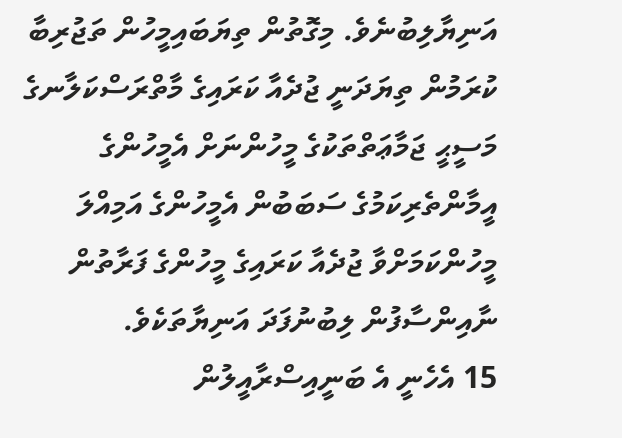އަނިޔާލިބުނެވެ. މިގޮތުން ތިޔަބައިމީހުން ތަޖުރިބާ ކުރަމުން ތިޔަދަނީ ޖުދެއާ ކަރައިގެ މާތްރަސްކަލާނގެ މަސީޙީ ޖަމާޢަތްތަކުގެ މީހުންނަށް އެމީހުންގެ އީމާންތެރިކަމުގެ ސަބަބުން އެމީހުންގެ އަމިއްލަ މީހުންކަމަށްވާ ޖުދެއާ ކަރައިގެ މީހުންގެ ފަރާތުން ނާއިންސާފުން ލިބުނުފަދަ އަނިޔާތަކެވެ.
15 އެހެނީ އެ ބަނީއިސްރާއީލުން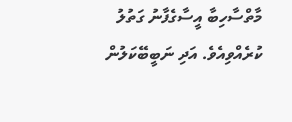މާތްސާހިބާ އީސާގެފާނު ގަތުލު ކުރެއްވިއެވެ. އަދި ނަބީބޭކަލުން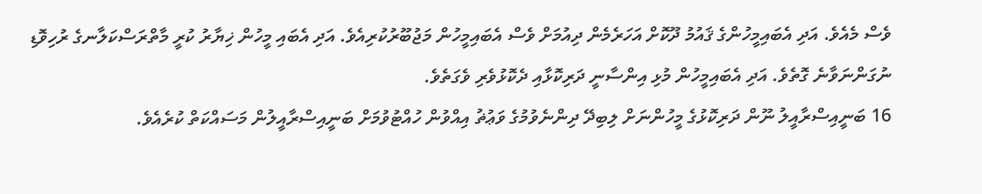ވެސް މެއެވެ. އަދި އެބައިމީހުންގެ ޤައުމު ދޫކޮށް އަހަރެމެން ދިއުމަށް ވެސް އެބައިމީހުން މަޖުބޫރުކުރިއެވެ. އަދި އެބައި މީހުން ޚިޔާރު ކުރީ މާތްރަސްކަލާނގެ ރުހިވޮޑި ނުގަންނަވާނެ ގޮތެވެ. އަދި އެބައިމީހުން މުޅި އިންސާނީ ދަރިކޮޅާއި ދެކޮޅުވެރި ވެގަތެވެ.
16 ބަނީއިސްރާއީލު ނޫން ދަރިކޮޅުގެ މީހުންނަށް ލިބިދޭ ދިންނެވުމުގެ ވަޢުޡު އިއްވުން ހުއްޓުވުމަށް ބަނީއިސްރާއީލުން މަސައްކަތް ކުރެއެވެ.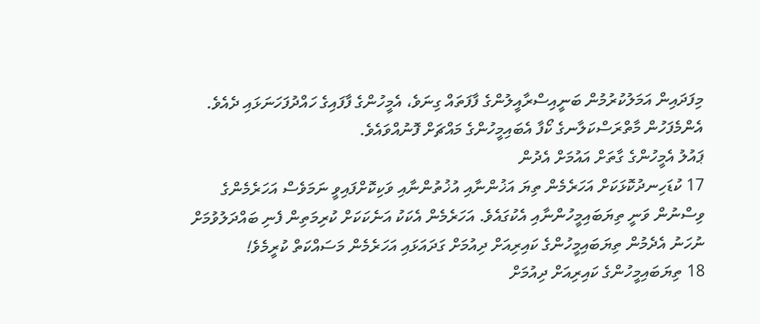މިފަދައިން އަމަލުކުރުމުން ބަނީއިސްރާއީލުންގެ ފާފަތައް ގިނަވެ، އެމީހުންގެ ފާފައިގެ ހައްދުފަހަނަޅައި ދެއެވެ. އެންމެފަހުން މާތްރަސްކަލާނގެ ކޯފާ އެބައިމީހުންގެ މައްޗަށް ފޮނުއްވައެވެ.
ޕައުލު އެމީހުންގެ ގާތަށް އައުމަށް އެދުން
17 ކުޑަހިނދުކޮޅަކަށް އަހަރެމެން ތިޔަ އަޚުންނާއި އުޚުތުންނާއި ވަކިކޮށްފައިވީ ނަމަވެސް އަހަރެމެންގެ ވިސްނުން ވަނީ ތިޔަބައިމީހުންނާއި އެކުގައެވެ. އަހަރެމެން އެކަކު އަނެކަކަށް ކުރިމަތިން ފެނި ބައްދަލުވުމަށް ނުހަނު އެދެމުން ތިޔަބައިމީހުންގެ ކައިރިއަށް ދިއުމަށް ގަދައަޅައި އަހަރެމެން މަސައްކަތް ކުރީމެވެ!
18 ތިޔަބައިމީހުންގެ ކައިރިއަށް ދިއުމަށް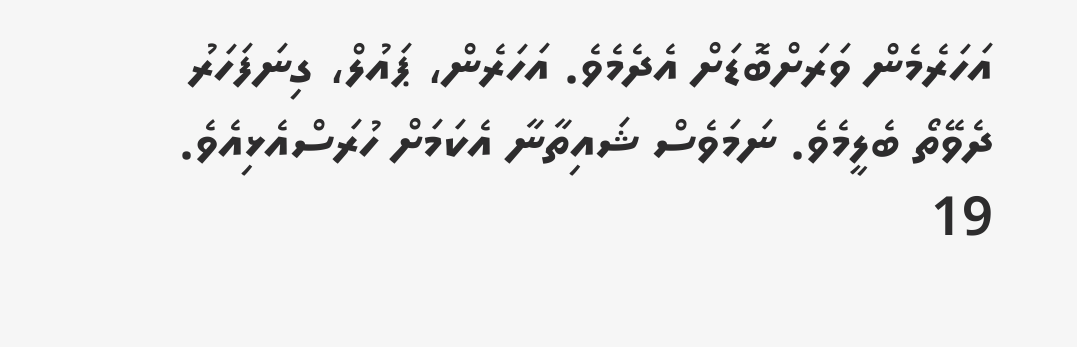އަހަރެމެން ވަރަށްބޮޑަށް އެދެމެވެ. އަހަރެން، ޕައުލް، ގިނަފަހަރު ދެވޭތޯ ބެލީމެވެ. ނަމަވެސް ޝައިތާނާ އެކަމަށް ހުރަސްއެޅިއެވެ.
19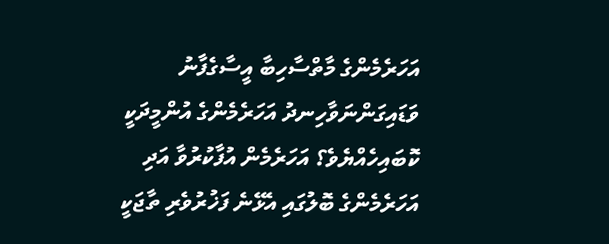އަހަރެމެންގެ މާތްސާހިބާ އީސާގެފާނު ވަޑައިގަންނަވާހިނދު އަހަރެމެންގެ އުންމީދަކީ ކޮބައިހެއްޔެވެ؟ އަހަރެމެން އުފާކުރުވާ އަދި އަހަރެމެންގެ ބޮލުގައި އެޅޭނެ ފަޚުރުވެރި ތާޖަކީ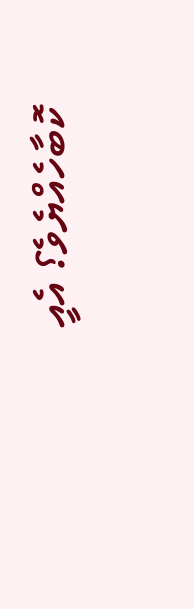ކޮބާހެއްޔެވެ؟ އެއީ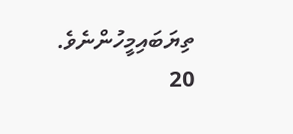ތިޔަބައިމީހުންނެވެ.
20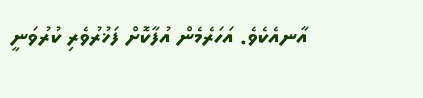އާނއެކެވެ. އަހަރެމެން އުފާކޮށް ފަޚުރުވެރި ކުރުވަނީ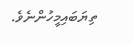ތިޔަބައިމީހުންނެވެ.